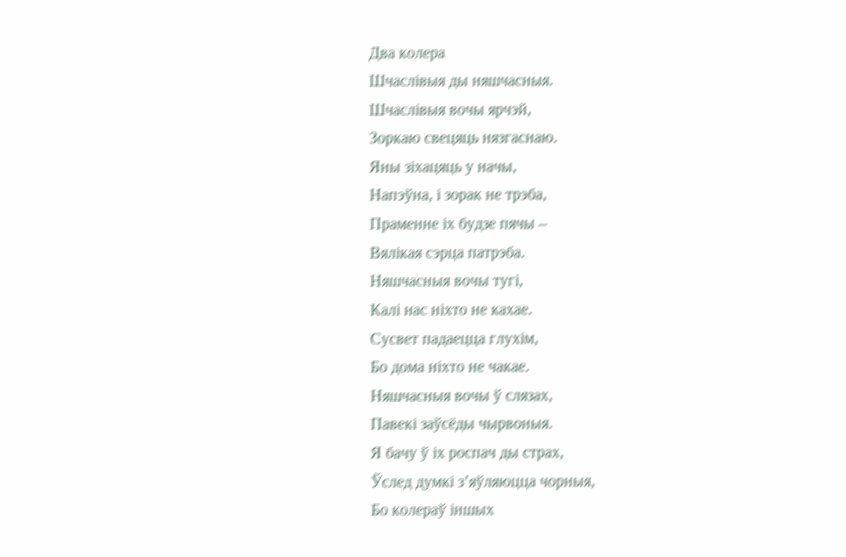Два колера
Шчаслівыя ды няшчасныя.
Шчаслівыя вочы ярчэй,
Зоркаю свецяць нязгаснаю.
Яны зіхацяць у начы,
Напэўна, і зорак не трэба,
Праменне іх будзе пячы –
Вялікая сэрца патрэба.
Няшчасныя вочы тугі,
Калі нас ніхто не кахае.
Сусвет падаецца глухім,
Бо дома ніхто не чакае.
Няшчасныя вочы ў слязах,
Павекі заўсёды чырвоныя.
Я бачу ў іх роспач ды страх,
Ўслед думкі з’яўляюцца чорныя,
Бо колераў іншых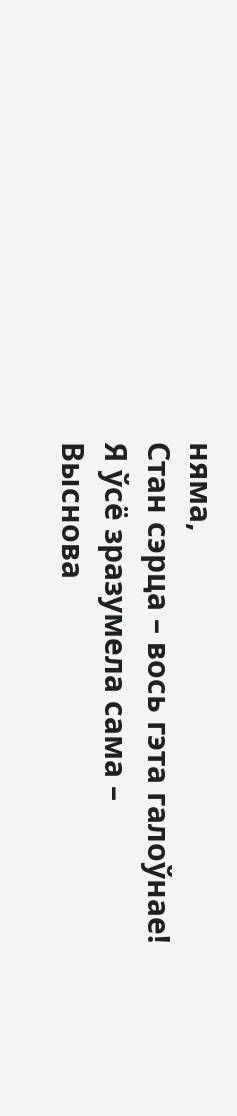няма,
Стан сэрца – вось гэта галоўнае!
Я ўсё зразумела сама –
Выснова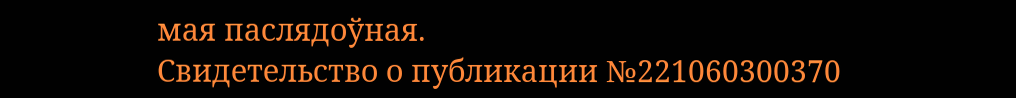мая паслядоўная.
Свидетельство о публикации №221060300370